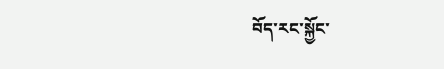བོད་རང་སྐྱོང་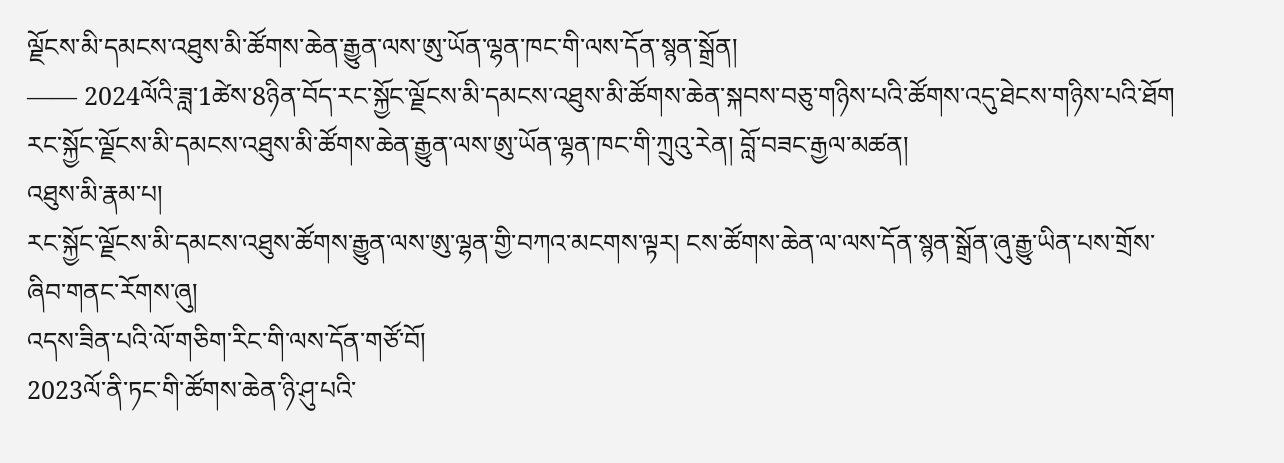ལྗོངས་མི་དམངས་འཐུས་མི་ཚོགས་ཆེན་རྒྱུན་ལས་ཨུ་ཡོན་ལྷན་ཁང་གི་ལས་དོན་སྙན་སྒྲོན།
—— 2024ལོའི་ཟླ་1ཚེས་8ཉིན་བོད་རང་སྐྱོང་ལྗོངས་མི་དམངས་འཐུས་མི་ཚོགས་ཆེན་སྐབས་བཅུ་གཉིས་པའི་ཚོགས་འདུ་ཐེངས་གཉིས་པའི་ཐོག རང་སྐྱོང་ལྗོངས་མི་དམངས་འཐུས་མི་ཚོགས་ཆེན་རྒྱུན་ལས་ཨུ་ཡོན་ལྷན་ཁང་གི་ཀྲུའུ་རེན། བློ་བཟང་རྒྱལ་མཚན།
འཐུས་མི་རྣམ་པ།
རང་སྐྱོང་ལྗོངས་མི་དམངས་འཐུས་ཚོགས་རྒྱུན་ལས་ཨུ་ལྷན་གྱི་བཀའ་མངགས་ལྟར། ངས་ཚོགས་ཆེན་ལ་ལས་དོན་སྙན་སྒྲོན་ཞུ་རྒྱུ་ཡིན་པས་གྲོས་ཞིབ་གནང་རོགས་ཞུ།
འདས་ཟིན་པའི་ལོ་གཅིག་རིང་གི་ལས་དོན་གཙོ་བོ།
2023ལོ་ནི་ཏང་གི་ཚོགས་ཆེན་ཉི་ཤུ་པའི་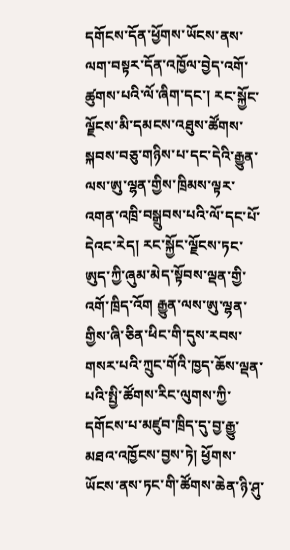དགོངས་དོན་ཕྱོགས་ཡོངས་ནས་ལག་བསྟར་དོན་འཁྱོལ་བྱེད་འགོ་ཚུགས་པའི་ལོ་ཞིག་དང་། རང་སྐྱོང་ལྗོངས་མི་དམངས་འཐུས་ཚོགས་སྐབས་བཅུ་གཉིས་པ་དང་དེའི་རྒྱུན་ལས་ཨུ་ལྷན་གྱིས་ཁྲིམས་ལྟར་འགན་འཁྲི་བསྒྲུབས་པའི་ལོ་དང་པོ་དེའང་རེད། རང་སྐྱོང་ལྗོངས་ཏང་ཨུད་ཀྱི་ཞུམ་མེད་སྟོབས་ལྡན་གྱི་འགོ་ཁྲིད་འོག རྒྱུན་ལས་ཨུ་ལྷན་གྱིས་ཞི་ཅིན་ཕིང་གི་དུས་རབས་གསར་པའི་ཀྲུང་གོའི་ཁྱད་ཆོས་ལྡན་པའི་སྤྱི་ཚོགས་རིང་ལུགས་ཀྱི་དགོངས་པ་མཛུབ་ཁྲིད་དུ་བྱ་རྒྱུ་མཐའ་འཁྱོངས་བྱས་ཏེ། ཕྱོགས་ཡོངས་ནས་ཏང་གི་ཚོགས་ཆེན་ཉི་ཤུ་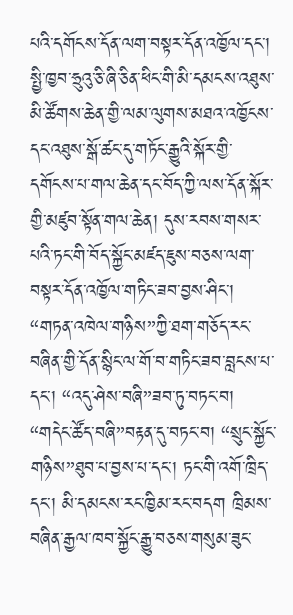པའི་དགོངས་དོན་ལག་བསྟར་དོན་འཁྱོལ་དང་། སྤྱི་ཁྱབ་ཧྲུའུ་ཅི་ཞི་ཅིན་ཕིང་གི་མི་དམངས་འཐུས་མི་ཚོགས་ཆེན་གྱི་ལམ་ལུགས་མཐའ་འཁྱོངས་དང་འཐུས་སྒོ་ཚང་དུ་གཏོང་རྒྱུའི་སྐོར་གྱི་དགོངས་པ་གལ་ཆེན་དང་བོད་ཀྱི་ལས་དོན་སྐོར་གྱི་མཛུབ་སྟོན་གལ་ཆེན། དུས་རབས་གསར་པའི་ཏང་གི་བོད་སྐྱོང་མཛད་ཇུས་བཅས་ལག་བསྟར་དོན་འཁྱོལ་གཏིང་ཟབ་བྱས་ཤིང་། “གཏན་འཁེལ་གཉིས”ཀྱི་ཐག་གཅོད་རང་བཞིན་གྱི་དོན་སྙིང་ལ་གོ་བ་གཏིང་ཟབ་བླངས་པ་དང་། “འདུ་ཤེས་བཞི”ཟབ་ཏུ་བཏང་བ། “གདེང་ཚོད་བཞི”བརྟན་དུ་བཏང་བ། “སྲུང་སྐྱོང་གཉིས”ཐུབ་པ་བྱས་པ་དང་། ཏང་གི་འགོ་ཁྲིད་དང་། མི་དམངས་རང་ཁྱིམ་རང་བདག ཁྲིམས་བཞིན་རྒྱལ་ཁབ་སྐྱོང་རྒྱུ་བཅས་གསུམ་ཟུང་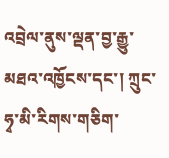འབྲེལ་ནུས་ལྡན་བྱ་རྒྱུ་མཐའ་འཁྱོངས་དང་། ཀྲུང་ཧྭ་མི་རིགས་གཅིག་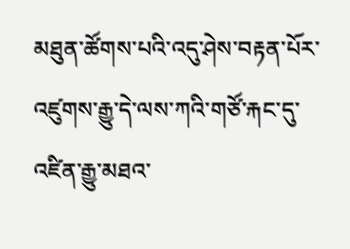མཐུན་ཚོགས་པའི་འདུ་ཤེས་བརྟན་པོར་འཛུགས་རྒྱུ་དེ་ལས་ཀའི་གཙོ་རྐང་དུ་འཛིན་རྒྱུ་མཐའ་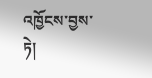འཁྱོངས་བྱས་ཏེ།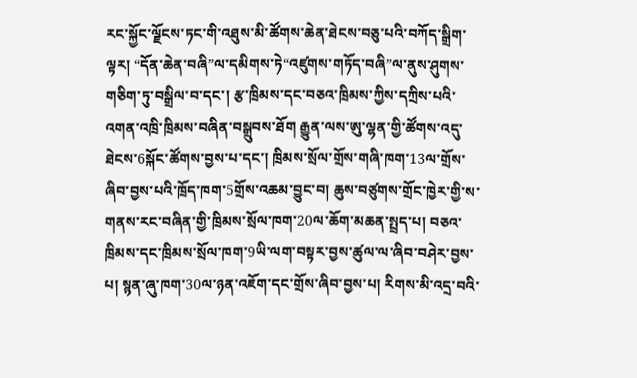རང་སྐྱོང་ལྗོངས་ཏང་གི་འཐུས་མི་ཚོགས་ཆེན་ཐེངས་བཅུ་པའི་བཀོད་སྒྲིག་ལྟར། “དོན་ཆེན་བཞི”ལ་དམིགས་ཏེ“འཛུགས་གཏོད་བཞི”ལ་ནུས་ཤུགས་གཅིག་ཏུ་བསྒྲིལ་བ་དང་། རྩ་ཁྲིམས་དང་བཅའ་ཁྲིམས་ཀྱིས་དཀྲིས་པའི་འགན་འཁྲི་ཁྲིམས་བཞིན་བསྒྲུབས་ཐོག རྒྱུན་ལས་ཨུ་ལྷན་གྱི་ཚོགས་འདུ་ཐེངས་6སྐོང་ཚོགས་བྱས་པ་དང་། ཁྲིམས་སྲོལ་གྲོས་གཞི་ཁག་13ལ་གྲོས་ཞིབ་བྱས་པའི་ཁྲོད་ཁག་5གྲོས་འཆམ་བྱུང་བ། ཆུས་བཙུགས་གྲོང་ཁྱེར་གྱི་ས་གནས་རང་བཞིན་གྱི་ཁྲིམས་སྲོལ་ཁག་20ལ་ཆོག་མཆན་སྤྲད་པ། བཅའ་ཁྲིམས་དང་ཁྲིམས་སྲོལ་ཁག་9ཡི་ལག་བསྟར་བྱས་ཚུལ་ལ་ཞིབ་བཤེར་བྱས་པ། སྙན་ཞུ་ཁག་30ལ་ཉན་འཇོག་དང་གྲོས་ཞིབ་བྱས་པ། རིགས་མི་འདྲ་བའི་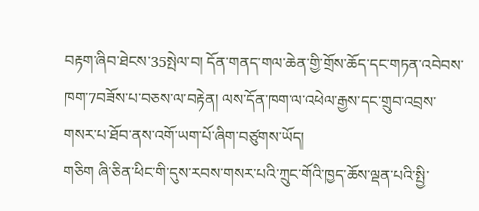བརྟག་ཞིབ་ཐེངས་35སྤེལ་བ། དོན་གནད་གལ་ཆེན་གྱི་གྲོས་ཆོད་དང་གཏན་འབེབས་ཁག་7བཟོས་པ་བཅས་ལ་བརྟེན། ལས་དོན་ཁག་ལ་འཕེལ་རྒྱས་དང་གྲུབ་འབྲས་གསར་པ་ཐོབ་ནས་འགོ་ཡག་པོ་ཞིག་བཙུགས་ཡོད།
གཅིག ཞི་ཅིན་ཕིང་གི་དུས་རབས་གསར་པའི་ཀྲུང་གོའི་ཁྱད་ཆོས་ལྡན་པའི་སྤྱི་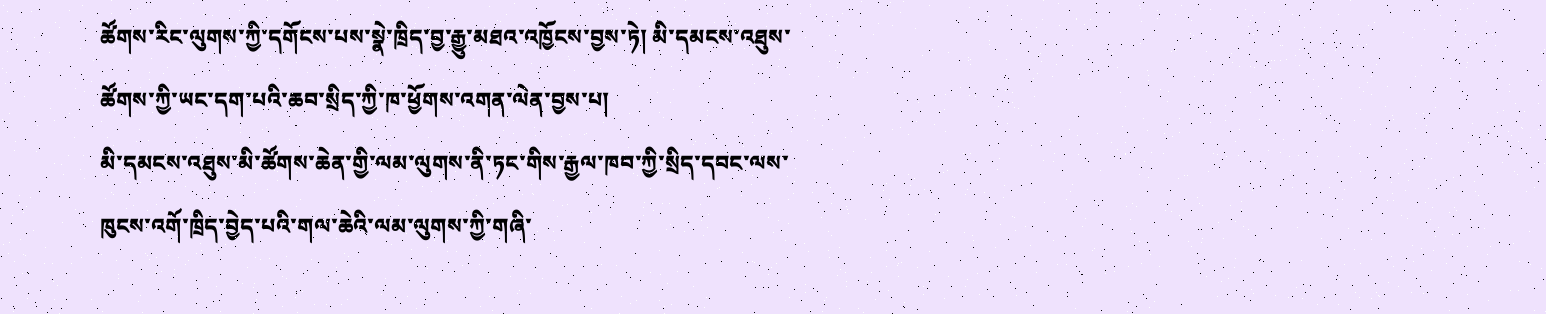ཚོགས་རིང་ལུགས་ཀྱི་དགོངས་པས་སྣེ་ཁྲིད་བྱ་རྒྱུ་མཐའ་འཁྱོངས་བྱས་ཏེ། མི་དམངས་འཐུས་ཚོགས་ཀྱི་ཡང་དག་པའི་ཆབ་སྲིད་ཀྱི་ཁ་ཕྱོགས་འགན་ལེན་བྱས་པ།
མི་དམངས་འཐུས་མི་ཚོགས་ཆེན་གྱི་ལམ་ལུགས་ནི་ཏང་གིས་རྒྱལ་ཁབ་ཀྱི་སྲིད་དབང་ལས་ཁུངས་འགོ་ཁྲིད་བྱེད་པའི་གལ་ཆེའི་ལམ་ལུགས་ཀྱི་གཞི་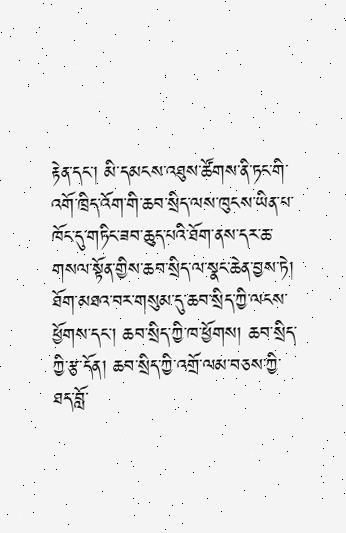རྟེན་དང་། མི་དམངས་འཐུས་ཚོགས་ནི་ཏང་གི་འགོ་ཁྲིད་འོག་གི་ཆབ་སྲིད་ལས་ཁུངས་ཡིན་པ་ཁོང་དུ་གཏིང་ཟབ་ཆུད་པའི་ཐོག་ནས་དར་ཆ་གསལ་སྟོན་གྱིས་ཆབ་སྲིད་ལ་སྣང་ཆེན་བྱས་ཏེ། ཐོག་མཐའ་བར་གསུམ་དུ་ཆབ་སྲིད་ཀྱི་ལངས་ཕྱོགས་དང་། ཆབ་སྲིད་ཀྱི་ཁ་ཕྱོགས། ཆབ་སྲིད་ཀྱི་རྩ་དོན། ཆབ་སྲིད་ཀྱི་འགྲོ་ལམ་བཅས་ཀྱི་ཐད་བློ་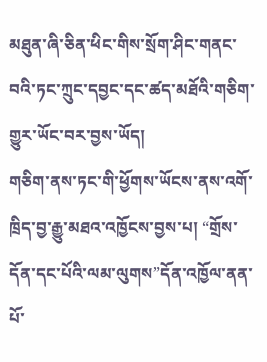མཐུན་ཞི་ཅིན་ཕིང་གིས་སྲོག་ཤིང་གནང་བའི་ཏང་ཀྲུང་དབྱང་དང་ཚད་མཐོའི་གཅིག་གྱུར་ཡོང་བར་བྱས་ཡོད།
གཅིག་ནས་ཏང་གི་ཕྱོགས་ཡོངས་ནས་འགོ་ཁྲིད་བྱ་རྒྱུ་མཐའ་འཁྱོངས་བྱས་པ། “གྲོས་དོན་དང་པོའི་ལམ་ལུགས”དོན་འཁྱོལ་ནན་པོ་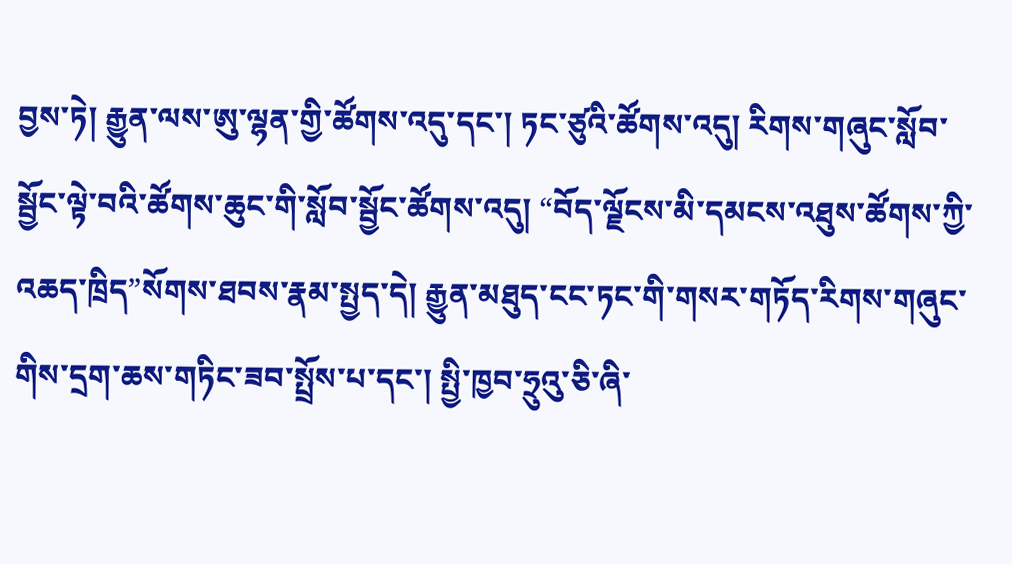བྱས་ཏེ། རྒྱུན་ལས་ཨུ་ལྷན་གྱི་ཚོགས་འདུ་དང་། ཏང་ཙུའི་ཚོགས་འདུ། རིགས་གཞུང་སློབ་སྦྱོང་ལྟེ་བའི་ཚོགས་ཆུང་གི་སློབ་སྦྱོང་ཚོགས་འདུ། “བོད་ལྗོངས་མི་དམངས་འཐུས་ཚོགས་ཀྱི་འཆད་ཁྲིད”སོགས་ཐབས་རྣམ་སྤྱད་དེ། རྒྱུན་མཐུད་ངང་ཏང་གི་གསར་གཏོད་རིགས་གཞུང་གིས་དྲག་ཆས་གཏིང་ཟབ་སྤྲོས་པ་དང་། སྤྱི་ཁྱབ་ཧྲུའུ་ཅི་ཞི་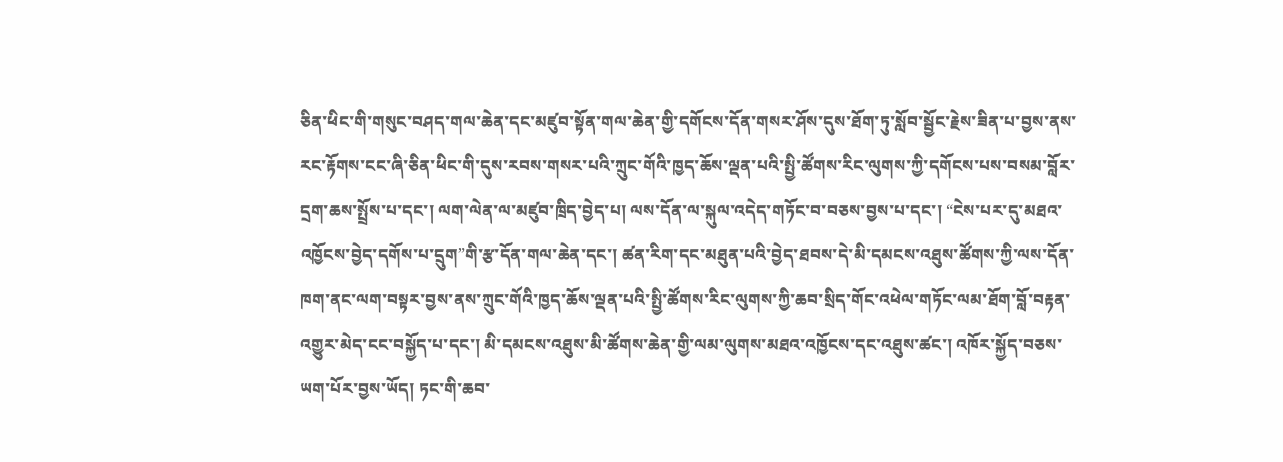ཅིན་ཕིང་གི་གསུང་བཤད་གལ་ཆེན་དང་མཛུབ་སྟོན་གལ་ཆེན་གྱི་དགོངས་དོན་གསར་ཤོས་དུས་ཐོག་ཏུ་སློབ་སྦྱོང་རྗེས་ཟིན་པ་བྱས་ནས་རང་རྟོགས་ངང་ཞི་ཅིན་ཕིང་གི་དུས་རབས་གསར་པའི་ཀྲུང་གོའི་ཁྱད་ཆོས་ལྡན་པའི་སྤྱི་ཚོགས་རིང་ལུགས་ཀྱི་དགོངས་པས་བསམ་བློར་དྲག་ཆས་སྤྲོས་པ་དང་། ལག་ལེན་ལ་མཛུབ་ཁྲིད་བྱེད་པ། ལས་དོན་ལ་སྐུལ་འདེད་གཏོང་བ་བཅས་བྱས་པ་དང་། “ངེས་པར་དུ་མཐའ་འཁྱོངས་བྱེད་དགོས་པ་དྲུག”གི་རྩ་དོན་གལ་ཆེན་དང་། ཚན་རིག་དང་མཐུན་པའི་བྱེད་ཐབས་དེ་མི་དམངས་འཐུས་ཚོགས་ཀྱི་ལས་དོན་ཁག་ནང་ལག་བསྟར་བྱས་ནས་ཀྲུང་གོའི་ཁྱད་ཆོས་ལྡན་པའི་སྤྱི་ཚོགས་རིང་ལུགས་ཀྱི་ཆབ་སྲིད་གོང་འཕེལ་གཏོང་ལམ་ཐོག་བློ་བརྟན་འགྱུར་མེད་ངང་བསྐྱོད་པ་དང་། མི་དམངས་འཐུས་མི་ཚོགས་ཆེན་གྱི་ལམ་ལུགས་མཐའ་འཁྱོངས་དང་འཐུས་ཚང་། འཁོར་སྐྱོད་བཅས་ཡག་པོར་བྱས་ཡོད། ཏང་གི་ཆབ་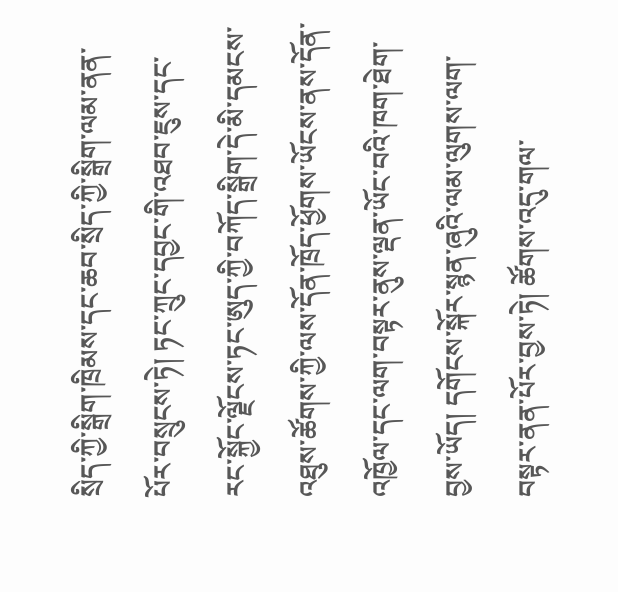སྲིད་ཀྱི་སྒྲིག་ཁྲིམས་དང་ཆབ་སྲིད་ཀྱི་སྒྲིག་ལམ་ནན་པོར་བསྲུངས་ཏེ། ཏང་ཀྲུང་དབྱང་གི་འཐབ་ཇུས་དང་རང་སྐྱོང་ལྗོངས་ཏང་ཨུད་ཀྱི་བཀོད་སྒྲིག་དེ་མི་དམངས་འཐུས་ཚོགས་ཀྱི་ལས་དོན་ཁྲོད་ཕྱོགས་ཡོངས་ནས་དོན་འཁྱོལ་དང་ལག་བསྟར་ནུས་ལྡན་ཡོང་བའི་ཁག་ཐེག་བྱས་ཡོད། དགོངས་སྐོར་སྙན་ཞུའི་ལམ་ལུགས་ལག་བསྟར་ནན་པོར་བྱས་ཏེ། ཚོགས་འདུ་གལ་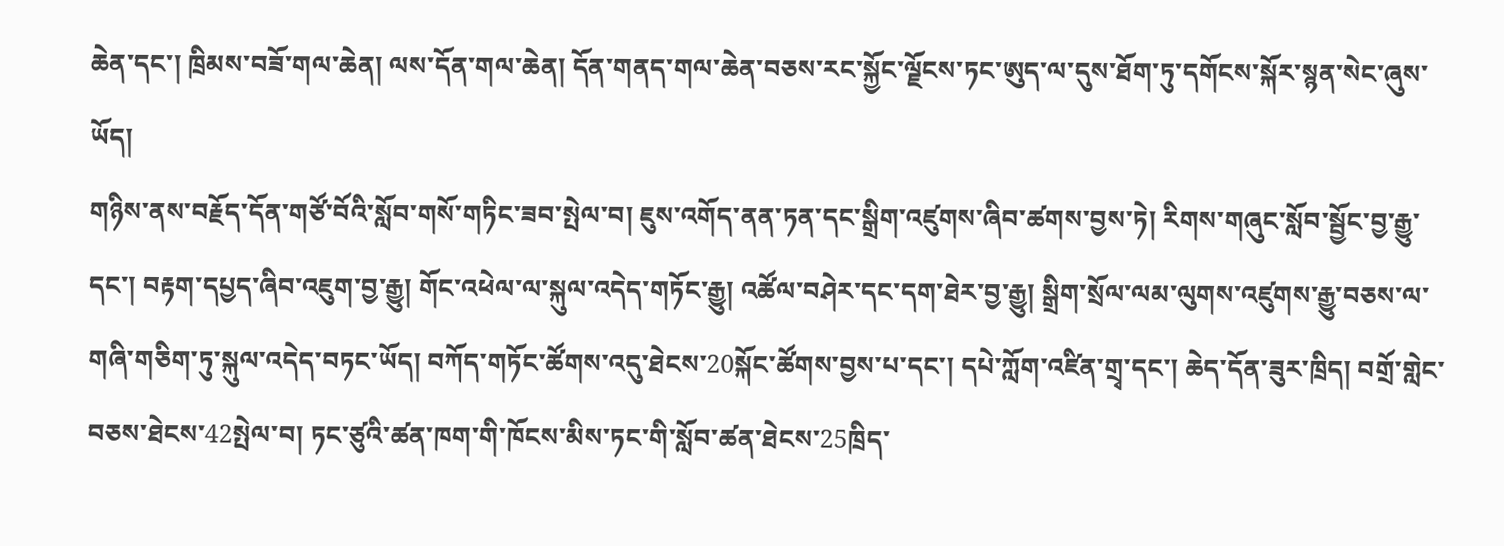ཆེན་དང་། ཁྲིམས་བཟོ་གལ་ཆེན། ལས་དོན་གལ་ཆེན། དོན་གནད་གལ་ཆེན་བཅས་རང་སྐྱོང་ལྗོངས་ཏང་ཨུད་ལ་དུས་ཐོག་ཏུ་དགོངས་སྐོར་སྙན་སེང་ཞུས་ཡོད།
གཉིས་ནས་བརྗོད་དོན་གཙོ་བོའི་སློབ་གསོ་གཏིང་ཟབ་སྤེལ་བ། ཇུས་འགོད་ནན་ཏན་དང་སྒྲིག་འཛུགས་ཞིབ་ཚགས་བྱས་ཏེ། རིགས་གཞུང་སློབ་སྦྱོང་བྱ་རྒྱུ་དང་། བརྟག་དཔྱད་ཞིབ་འཇུག་བྱ་རྒྱུ། གོང་འཕེལ་ལ་སྐུལ་འདེད་གཏོང་རྒྱུ། འཚོལ་བཤེར་དང་དག་ཐེར་བྱ་རྒྱུ། སྒྲིག་སྲོལ་ལམ་ལུགས་འཛུགས་རྒྱུ་བཅས་ལ་གཞི་གཅིག་ཏུ་སྐུལ་འདེད་བཏང་ཡོད། བཀོད་གཏོང་ཚོགས་འདུ་ཐེངས་20སྐོང་ཚོགས་བྱས་པ་དང་། དཔེ་ཀློག་འཛིན་གྲྭ་དང་། ཆེད་དོན་ཟུར་ཁྲིད། བགྲོ་གླེང་བཅས་ཐེངས་42སྤེལ་བ། ཏང་ཙུའི་ཚན་ཁག་གི་ཁོངས་མིས་ཏང་གི་སློབ་ཚན་ཐེངས་25ཁྲིད་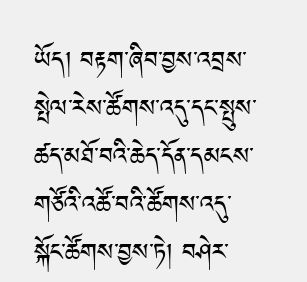ཡོད། བརྟག་ཞིབ་བྱས་འབྲས་སྤེལ་རེས་ཚོགས་འདུ་དང་སྤུས་ཚད་མཐོ་བའི་ཆེད་དོན་དམངས་གཙོའི་འཚོ་བའི་ཚོགས་འདུ་སྐོང་ཚོགས་བྱས་ཏེ། བཤེར་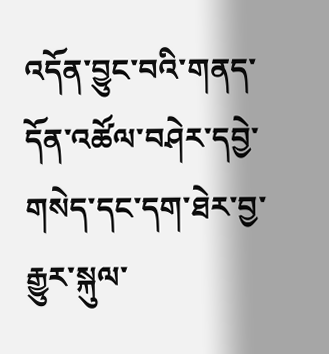འདོན་བྱུང་བའི་གནད་དོན་འཚོལ་བཤེར་དབྱེ་གསེད་དང་དག་ཐེར་བྱ་རྒྱུར་སྐུལ་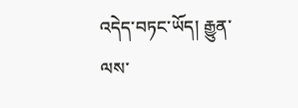འདེད་བཏང་ཡོད། རྒྱུན་ལས་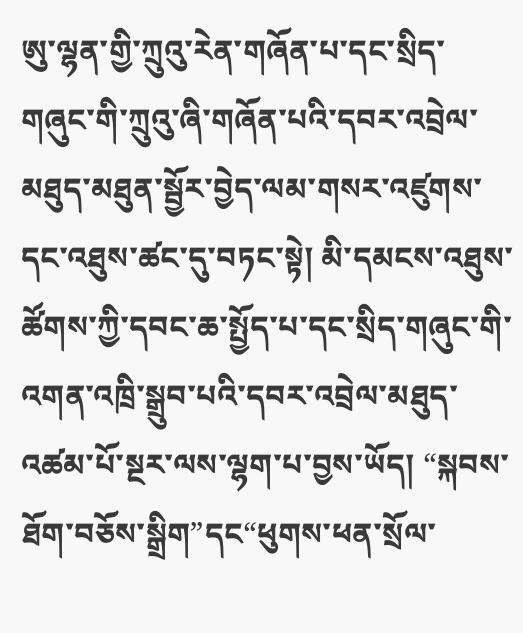ཨུ་ལྷན་གྱི་ཀྲུའུ་རེན་གཞོན་པ་དང་སྲིད་གཞུང་གི་ཀྲུའུ་ཞི་གཞོན་པའི་དབར་འབྲེལ་མཐུད་མཐུན་སྦྱོར་བྱེད་ལམ་གསར་འཛུགས་དང་འཐུས་ཚང་དུ་བཏང་སྟེ། མི་དམངས་འཐུས་ཚོགས་ཀྱི་དབང་ཆ་སྤྱོད་པ་དང་སྲིད་གཞུང་གི་འགན་འཁྲི་སྒྲུབ་པའི་དབར་འབྲེལ་མཐུད་འཚམ་པོ་སྔར་ལས་ལྷག་པ་བྱས་ཡོད། “སྐབས་ཐོག་བཅོས་སྒྲིག”དང“ཕུགས་ཕན་སྲོལ་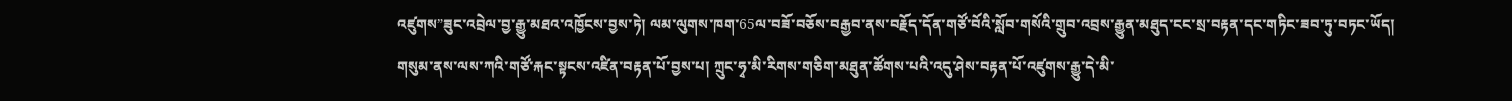འཛུགས”ཟུང་འབྲེལ་བྱ་རྒྱུ་མཐའ་འཁྱོངས་བྱས་ཏེ། ལམ་ལུགས་ཁག་65ལ་བཟོ་བཅོས་བརྒྱབ་ནས་བརྗོད་དོན་གཙོ་བོའི་སློབ་གསོའི་གྲུབ་འབྲས་རྒྱུན་མཐུད་ངང་སྲ་བརྟན་དང་གཏིང་ཟབ་ཏུ་བཏང་ཡོད།
གསུམ་ནས་ལས་ཀའི་གཙོ་རྐང་སྟངས་འཛིན་བརྟན་པོ་བྱས་པ། ཀྲུང་ཧྭ་མི་རིགས་གཅིག་མཐུན་ཚོགས་པའི་འདུ་ཤེས་བརྟན་པོ་འཛུགས་རྒྱུ་དེ་མི་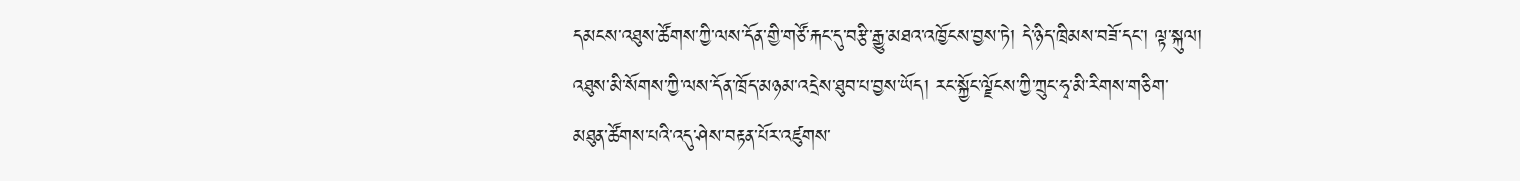དམངས་འཐུས་ཚོགས་ཀྱི་ལས་དོན་གྱི་གཙོ་རྐང་དུ་བརྩི་རྒྱུ་མཐའ་འཁྱོངས་བྱས་ཏེ། དེ་ཉིད་ཁྲིམས་བཟོ་དང་། ལྟ་སྐུལ། འཐུས་མི་སོགས་ཀྱི་ལས་དོན་ཁྲོད་མཉམ་འདྲེས་ཐུབ་པ་བྱས་ཡོད། རང་སྐྱོང་ལྗོངས་ཀྱི་ཀྲུང་ཧྭ་མི་རིགས་གཅིག་མཐུན་ཚོགས་པའི་འདུ་ཤེས་བརྟན་པོར་འཛུགས་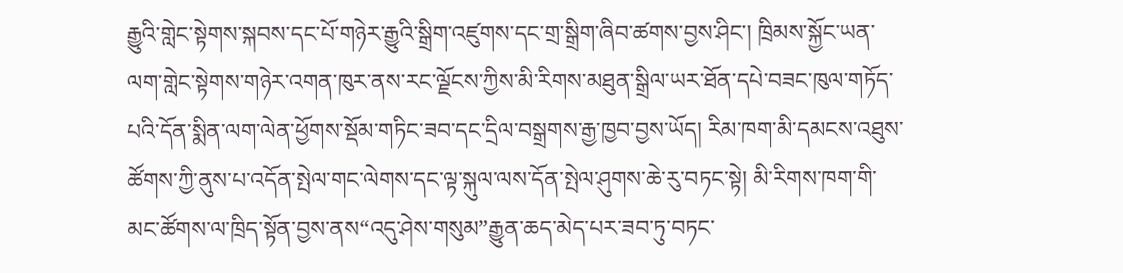རྒྱུའི་གླེང་སྟེགས་སྐབས་དང་པོ་གཉེར་རྒྱུའི་སྒྲིག་འཛུགས་དང་གྲ་སྒྲིག་ཞིབ་ཚགས་བྱས་ཤིང་། ཁྲིམས་སྐྱོང་ཡན་ལག་གླེང་སྟེགས་གཉེར་འགན་ཁུར་ནས་རང་ལྗོངས་ཀྱིས་མི་རིགས་མཐུན་སྒྲིལ་ཡར་ཐོན་དཔེ་བཟང་ཁུལ་གཏོད་པའི་དོན་སྨིན་ལག་ལེན་ཕྱོགས་སྡོམ་གཏིང་ཟབ་དང་དྲིལ་བསྒྲགས་རྒྱ་ཁྱབ་བྱས་ཡོད། རིམ་ཁག་མི་དམངས་འཐུས་ཚོགས་ཀྱི་ནུས་པ་འདོན་སྤེལ་གང་ལེགས་དང་ལྟ་སྐུལ་ལས་དོན་སྤེལ་ཤུགས་ཆེ་རུ་བཏང་སྟེ། མི་རིགས་ཁག་གི་མང་ཚོགས་ལ་ཁྲིད་སྟོན་བྱས་ནས“འདུ་ཤེས་གསུམ”རྒྱུན་ཆད་མེད་པར་ཟབ་ཏུ་བཏང་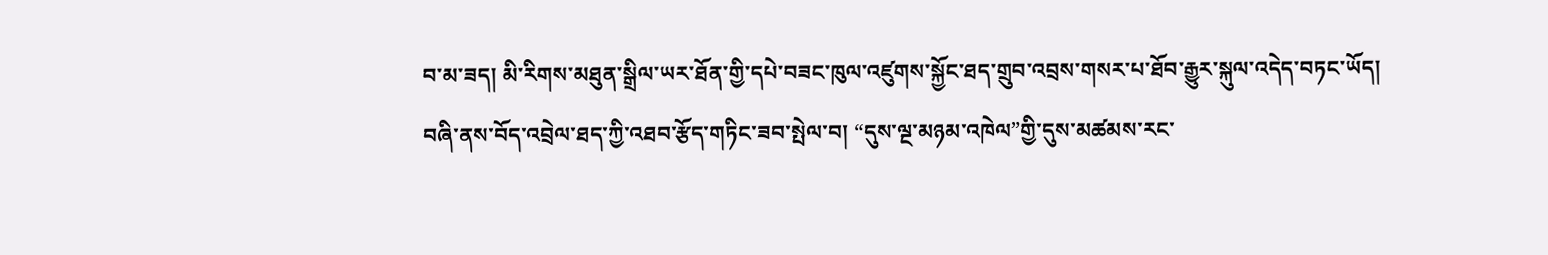བ་མ་ཟད། མི་རིགས་མཐུན་སྒྲིལ་ཡར་ཐོན་གྱི་དཔེ་བཟང་ཁུལ་འཛུགས་སྐྱོང་ཐད་གྲུབ་འབྲས་གསར་པ་ཐོབ་རྒྱུར་སྐུལ་འདེད་བཏང་ཡོད།
བཞི་ནས་བོད་འབྲེལ་ཐད་ཀྱི་འཐབ་རྩོད་གཏིང་ཟབ་སྤེལ་བ། “དུས་ལྔ་མཉམ་འཁེལ”གྱི་དུས་མཚམས་རང་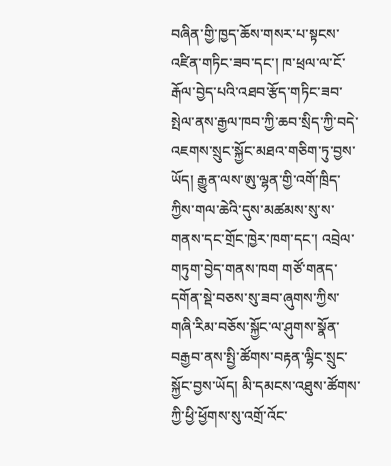བཞིན་གྱི་ཁྱད་ཆོས་གསར་པ་སྟངས་འཛིན་གཏིང་ཟབ་དང་། ཁ་ཕྲལ་ལ་ངོ་རྒོལ་བྱེད་པའི་འཐབ་རྩོད་གཏིང་ཟབ་སྤེལ་ནས་རྒྱལ་ཁབ་ཀྱི་ཆབ་སྲིད་ཀྱི་བདེ་འཇགས་སྲུང་སྐྱོང་མཐའ་གཅིག་ཏུ་བྱས་ཡོད། རྒྱུན་ལས་ཨུ་ལྷན་གྱི་འགོ་ཁྲིད་ཀྱིས་གལ་ཆེའི་དུས་མཚམས་སུ་ས་གནས་དང་གྲོང་ཁྱེར་ཁག་དང་། འབྲེལ་གཏུག་བྱེད་གནས་ཁག གཙོ་གནད་དགོན་སྡེ་བཅས་སུ་ཟབ་ཞུགས་ཀྱིས་གཞི་རིམ་བཅོས་སྐྱོང་ལ་ཤུགས་སྣོན་བརྒྱབ་ནས་སྤྱི་ཚོགས་བརྟན་ལྷིང་སྲུང་སྐྱོང་བྱས་ཡོད། མི་དམངས་འཐུས་ཚོགས་ཀྱི་ཕྱི་ཕྱོགས་སུ་འགྲོ་འོང་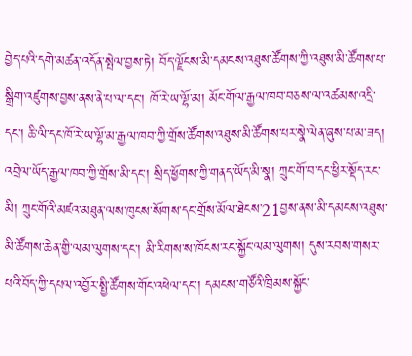བྱེད་པའི་དགེ་མཚན་འདོན་སྤེལ་བྱས་ཏེ། བོད་ལྗོངས་མི་དམངས་འཐུས་ཚོགས་ཀྱི་འཐུས་མི་ཚོགས་པ་སྒྲིག་འཛུགས་བྱས་ནས་ནེ་པ་ལ་དང་། ཁོ་རེ་ཡ་ལྷོ་མ། མོང་གོལ་རྒྱལ་ཁབ་བཅས་ལ་འཚམས་འདྲི་དང་། ཆི་ལི་དང་ཁོ་རེ་ཡ་ལྷོ་མ་རྒྱལ་ཁབ་ཀྱི་གྲོས་ཚོགས་འཐུས་མི་ཚོགས་པར་སྣེ་ལེན་ཞུས་པ་མ་ཟད། འབྲེལ་ཡོད་རྒྱལ་ཁབ་ཀྱི་གྲོས་མི་དང་། སྲིད་ཕྱོགས་ཀྱི་གནད་ཡོད་མི་སྣ། ཀྲུང་གོ་བ་དང་ཕྱིར་སྡོད་རང་མི། ཀྲུང་གོའི་མཛའ་མཐུན་ལས་ཁུངས་སོགས་དང་གྲོས་མོལ་ཐེངས་21བྱས་ནས་མི་དམངས་འཐུས་མི་ཚོགས་ཆེན་གྱི་ལམ་ལུགས་དང་། མི་རིགས་ས་ཁོངས་རང་སྐྱོང་ལམ་ལུགས། དུས་རབས་གསར་པའི་བོད་ཀྱི་དཔལ་འབྱོར་སྤྱི་ཚོགས་གོང་འཕེལ་དང་། དམངས་གཙོའི་ཁྲིམས་སྐྱོང་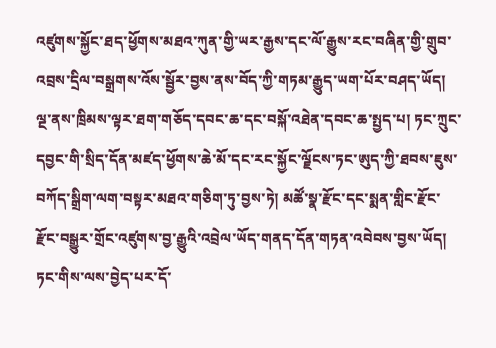འཛུགས་སྐྱོང་ཐད་ཕྱོགས་མཐའ་ཀུན་གྱི་ཡར་རྒྱས་དང་ལོ་རྒྱུས་རང་བཞིན་གྱི་གྲུབ་འབྲས་དྲིལ་བསྒྲགས་འོས་སྦྱོར་བྱས་ནས་བོད་ཀྱི་གཏམ་རྒྱུད་ཡག་པོར་བཤད་ཡོད།
ལྔ་ནས་ཁྲིམས་ལྟར་ཐག་གཅོད་དབང་ཆ་དང་བསྐོ་འཐེན་དབང་ཆ་སྤྱད་པ། ཏང་ཀྲུང་དབྱང་གི་སྲིད་དོན་མཛད་ཕྱོགས་ཆེ་མོ་དང་རང་སྐྱོང་ལྗོངས་ཏང་ཨུད་ཀྱི་ཐབས་ཇུས་བཀོད་སྒྲིག་ལག་བསྟར་མཐའ་གཅིག་ཏུ་བྱས་ཏེ། མཚོ་སྣ་རྫོང་དང་སྨན་གླིང་རྫོང་རྫོང་བསྒྱུར་གྲོང་འཛུགས་བྱ་རྒྱུའི་འབྲེལ་ཡོད་གནད་དོན་གཏན་འབེབས་བྱས་ཡོད། ཏང་གིས་ལས་བྱེད་པར་དོ་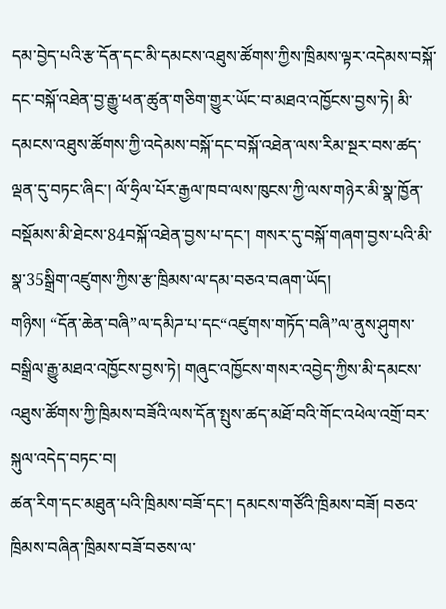དམ་བྱེད་པའི་རྩ་དོན་དང་མི་དམངས་འཐུས་ཚོགས་ཀྱིས་ཁྲིམས་ལྟར་འདེམས་བསྐོ་དང་བསྐོ་འཐེན་བྱ་རྒྱུ་ཕན་ཚུན་གཅིག་གྱུར་ཡོང་བ་མཐའ་འཁྱོངས་བྱས་ཏེ། མི་དམངས་འཐུས་ཚོགས་ཀྱི་འདེམས་བསྐོ་དང་བསྐོ་འཐེན་ལས་རིམ་སྔར་བས་ཚད་ལྡན་དུ་བཏང་ཞིང་། ལོ་ཧྲིལ་པོར་རྒྱལ་ཁབ་ལས་ཁུངས་ཀྱི་ལས་གཉེར་མི་སྣ་ཁྱོན་བསྡོམས་མི་ཐེངས་84བསྐོ་འཐེན་བྱས་པ་དང་། གསར་དུ་བསྐོ་གཞག་བྱས་པའི་མི་སྣ་35སྒྲིག་འཛུགས་ཀྱིས་རྩ་ཁྲིམས་ལ་དམ་བཅའ་བཞག་ཡོད།
གཉིས། “དོན་ཆེན་བཞི”ལ་དམིཌ་པ་དང“འཛུགས་གཏོད་བཞི”ལ་ནུས་ཤུགས་བསྒྲིལ་རྒྱུ་མཐའ་འཁྱོངས་བྱས་ཏེ། གཞུང་འཁྱོངས་གསར་འབྱེད་ཀྱིས་མི་དམངས་འཐུས་ཚོགས་ཀྱི་ཁྲིམས་བཟོའི་ལས་དོན་སྤུས་ཚད་མཐོ་བའི་གོང་འཕེལ་འགྲོ་བར་སྐུལ་འདེད་བཏང་བ།
ཚན་རིག་དང་མཐུན་པའི་ཁྲིམས་བཟོ་དང་། དམངས་གཙོའི་ཁྲིམས་བཟོ། བཅའ་ཁྲིམས་བཞིན་ཁྲིམས་བཟོ་བཅས་ལ་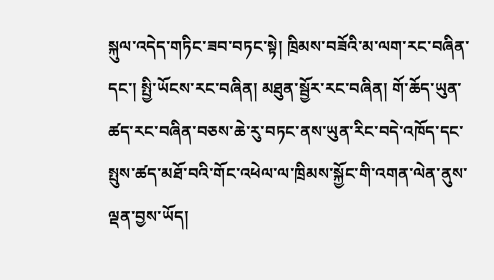སྐུལ་འདེད་གཏིང་ཟབ་བཏང་སྟེ། ཁྲིམས་བཟོའི་མ་ལག་རང་བཞིན་དང་། སྤྱི་ཡོངས་རང་བཞིན། མཐུན་སྦྱོར་རང་བཞིན། གོ་ཆོད་ཡུན་ཚད་རང་བཞིན་བཅས་ཆེ་རུ་བཏང་ནས་ཡུན་རིང་བདེ་འཁོད་དང་སྤུས་ཚད་མཐོ་བའི་གོང་འཕེལ་ལ་ཁྲིམས་སྐྱོང་གི་འགན་ལེན་ནུས་ལྡན་བྱས་ཡོད།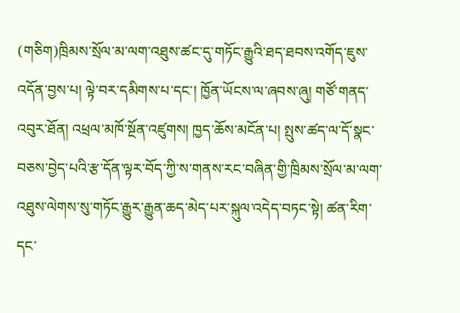(གཅིག)ཁྲིམས་སྲོལ་མ་ལག་འཐུས་ཚང་དུ་གཏོང་རྒྱུའི་ཐད་ཐབས་འགོད་ཇུས་འདོན་བྱས་པ། ལྟེ་བར་དམིགས་པ་དང་། ཁྱོན་ཡོངས་ལ་ཞབས་ཞུ། གཙོ་གནད་འབུར་ཐོན། འཕྲལ་མཁོ་སྔོན་འཛུགས། ཁྱད་ཆོས་མངོན་པ། སྤུས་ཚད་ལ་དོ་སྣང་བཅས་བྱེད་པའི་རྩ་དོན་ལྟར་བོད་ཀྱི་ས་གནས་རང་བཞིན་གྱི་ཁྲིམས་སྲོལ་མ་ལག་འཐུས་ལེགས་སུ་གཏོང་རྒྱུར་རྒྱུན་ཆད་མེད་པར་སྐུལ་འདེད་བཏང་སྟེ། ཚན་རིག་དང་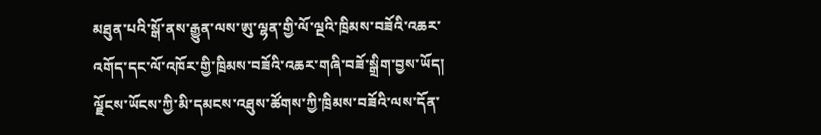མཐུན་པའི་སྒོ་ནས་རྒྱུན་ལས་ཨུ་ལྷན་གྱི་ལོ་ལྔའི་ཁྲིམས་བཟོའི་འཆར་འགོད་དང་ལོ་འཁོར་གྱི་ཁྲིམས་བཟོའི་འཆར་གཞི་བཟོ་སྒྲིག་བྱས་ཡོད། ལྗོངས་ཡོངས་ཀྱི་མི་དམངས་འཐུས་ཚོགས་ཀྱི་ཁྲིམས་བཟོའི་ལས་དོན་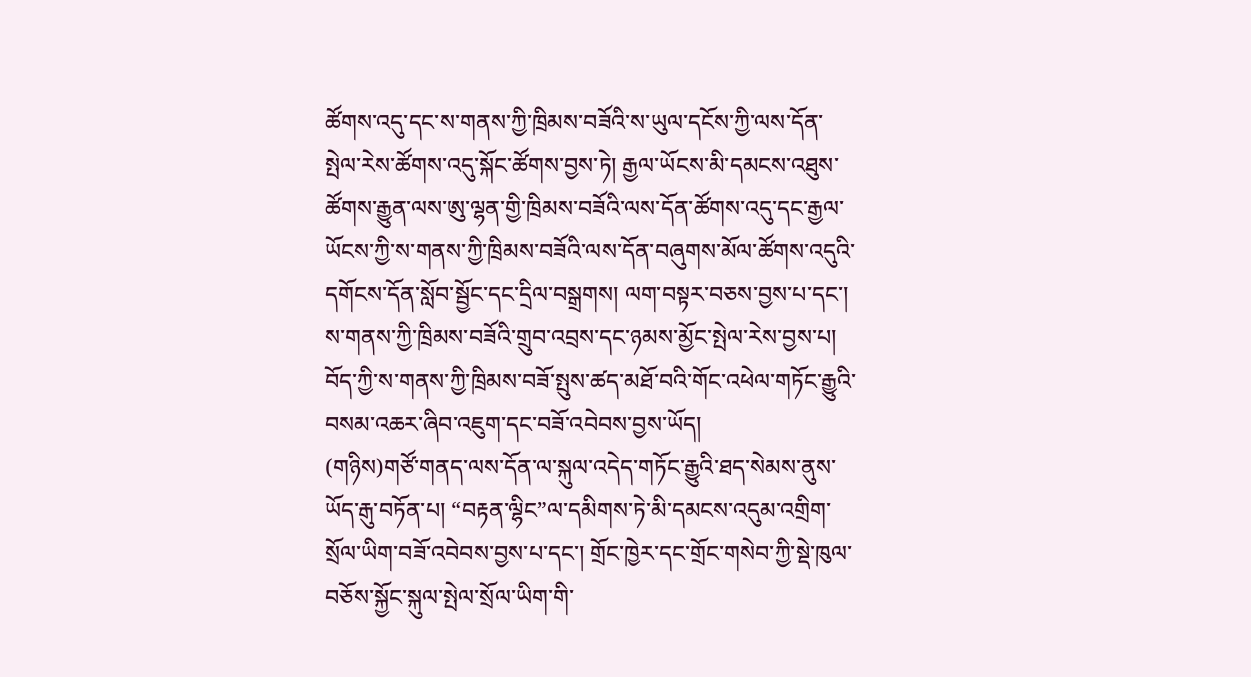ཚོགས་འདུ་དང་ས་གནས་ཀྱི་ཁྲིམས་བཟོའི་ས་ཡུལ་དངོས་ཀྱི་ལས་དོན་སྤེལ་རེས་ཚོགས་འདུ་སྐོང་ཚོགས་བྱས་ཏེ། རྒྱལ་ཡོངས་མི་དམངས་འཐུས་ཚོགས་རྒྱུན་ལས་ཨུ་ལྷན་གྱི་ཁྲིམས་བཟོའི་ལས་དོན་ཚོགས་འདུ་དང་རྒྱལ་ཡོངས་ཀྱི་ས་གནས་ཀྱི་ཁྲིམས་བཟོའི་ལས་དོན་བཞུགས་མོལ་ཚོགས་འདུའི་དགོངས་དོན་སློབ་སྦྱོང་དང་དྲིལ་བསྒྲགས། ལག་བསྟར་བཅས་བྱས་པ་དང་། ས་གནས་ཀྱི་ཁྲིམས་བཟོའི་གྲུབ་འབྲས་དང་ཉམས་མྱོང་སྤེལ་རེས་བྱས་པ། བོད་ཀྱི་ས་གནས་ཀྱི་ཁྲིམས་བཟོ་སྤུས་ཚད་མཐོ་བའི་གོང་འཕེལ་གཏོང་རྒྱུའི་བསམ་འཆར་ཞིབ་འཇུག་དང་བཟོ་འབེབས་བྱས་ཡོད།
(གཉིས)གཙོ་གནད་ལས་དོན་ལ་སྐུལ་འདེད་གཏོང་རྒྱུའི་ཐད་སེམས་ནུས་ཡོད་རྒུ་བཏོན་པ། “བརྟན་ལྷིང”ལ་དམིགས་ཏེ་མི་དམངས་འདུམ་འགྲིག་སྲོལ་ཡིག་བཟོ་འབེབས་བྱས་པ་དང་། གྲོང་ཁྱེར་དང་གྲོང་གསེབ་ཀྱི་སྡེ་ཁུལ་བཅོས་སྐྱོང་སྐུལ་སྤེལ་སྲོལ་ཡིག་གི་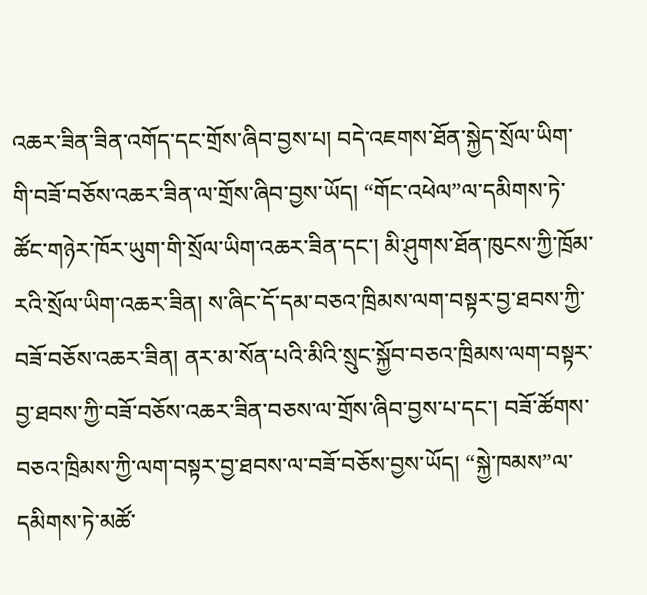འཆར་ཟིན་ཟིན་འགོད་དང་གྲོས་ཞིབ་བྱས་པ། བདེ་འཇགས་ཐོན་སྐྱེད་སྲོལ་ཡིག་གི་བཟོ་བཅོས་འཆར་ཟིན་ལ་གྲོས་ཞིབ་བྱས་ཡོད། “གོང་འཕེལ”ལ་དམིགས་ཏེ་ཚོང་གཉེར་ཁོར་ཡུག་གི་སྲོལ་ཡིག་འཆར་ཟིན་དང་། མི་ཤུགས་ཐོན་ཁུངས་ཀྱི་ཁྲོམ་རའི་སྲོལ་ཡིག་འཆར་ཟིན། ས་ཞིང་དོ་དམ་བཅའ་ཁྲིམས་ལག་བསྟར་བྱ་ཐབས་ཀྱི་བཟོ་བཅོས་འཆར་ཟིན། ནར་མ་སོན་པའི་མིའི་སྲུང་སྐྱོབ་བཅའ་ཁྲིམས་ལག་བསྟར་བྱ་ཐབས་ཀྱི་བཟོ་བཅོས་འཆར་ཟིན་བཅས་ལ་གྲོས་ཞིབ་བྱས་པ་དང་། བཟོ་ཚོགས་བཅའ་ཁྲིམས་ཀྱི་ལག་བསྟར་བྱ་ཐབས་ལ་བཟོ་བཅོས་བྱས་ཡོད། “སྐྱེ་ཁམས”ལ་དམིགས་ཏེ་མཚོ་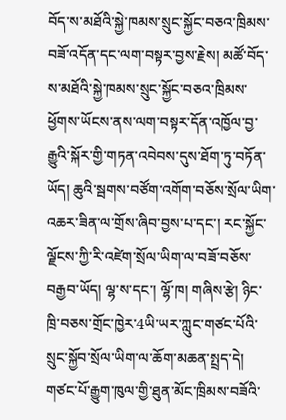བོད་ས་མཐོའི་སྐྱེ་ཁམས་སྲུང་སྐྱོང་བཅའ་ཁྲིམས་བཟོ་འདོན་དང་ལག་བསྟར་བྱས་རྗེས། མཚོ་བོད་ས་མཐོའི་སྐྱེ་ཁམས་སྲུང་སྐྱོང་བཅའ་ཁྲིམས་ཕྱོགས་ཡོངས་ནས་ལག་བསྟར་དོན་འཁྱོལ་བྱ་རྒྱུའི་སྐོར་གྱི་གཏན་འབེབས་དུས་ཐོག་ཏུ་བཏོན་ཡོད། ཆུའི་སྦགས་བཙོག་འགོག་བཅོས་སྲོལ་ཡིག་འཆར་ཟིན་ལ་གྲོས་ཞིབ་བྱས་པ་དང་། རང་སྐྱོང་ལྗོངས་ཀྱི་རི་འཛེག་སྲོལ་ཡིག་ལ་བཟོ་བཅོས་བརྒྱབ་ཡོད། ལྷ་ས་དང་། ལྷོ་ཁ། གཞིས་རྩེ། ཉིང་ཁྲི་བཅས་གྲོང་ཁྱེར་4ཡི་ཡར་ཀླུང་གཙང་པོའི་སྲུང་སྐྱོབ་སྲོལ་ཡིག་ལ་ཆོག་མཆན་སྤྲད་དེ། གཙང་པོ་རྒྱུག་ཁུལ་གྱི་ཐུན་མོང་ཁྲིམས་བཟོའི་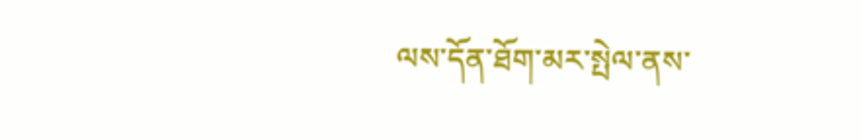ལས་དོན་ཐོག་མར་སྤེལ་ནས་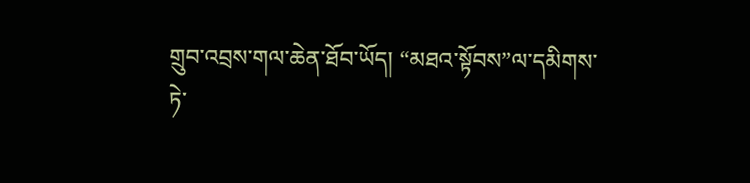གྲུབ་འབྲས་གལ་ཆེན་ཐོབ་ཡོད། “མཐའ་སྟོབས”ལ་དམིགས་ཏེ་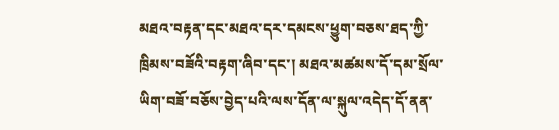མཐའ་བརྟན་དང་མཐའ་དར་དམངས་ཕྱུག་བཅས་ཐད་ཀྱི་ཁྲིམས་བཟོའི་བརྟག་ཞིབ་དང་། མཐའ་མཚམས་དོ་དམ་སྲོལ་ཡིག་བཟོ་བཅོས་བྱེད་པའི་ལས་དོན་ལ་སྐུལ་འདེད་དོ་ནན་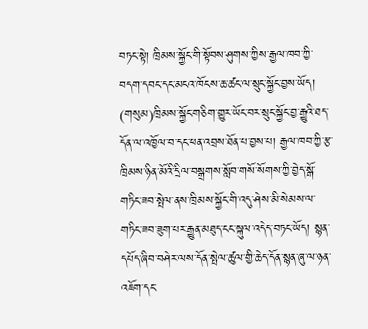བཏང་སྟེ། ཁྲིམས་སྐྱོང་གི་སྟོབས་ཤུགས་ཀྱིས་རྒྱལ་ཁབ་ཀྱི་བདག་དབང་དང་མངའ་ཁོངས་ཆ་ཚང་ལ་སྲུང་སྐྱོང་བྱས་ཡོད།
(གསུམ)ཁྲིམས་སྐྱོང་གཅིག་གྱུར་ཡོང་བར་སྲུང་སྐྱོང་བྱ་རྒྱུའི་ཐད་དོན་ལ་འཁྱོལ་བ་དང་ཕན་འབྲས་ཐོན་པ་བྱས་པ། རྒྱལ་ཁབ་ཀྱི་རྩ་ཁྲིམས་ཉིན་མོའི་དྲིལ་བསྒྲགས་སློབ་གསོ་སོགས་ཀྱི་བྱེད་སྒོ་གཏིང་ཟབ་སྤེལ་ནས་ཁྲིམས་སྐྱོང་གི་འདུ་ཤེས་མི་སེམས་ལ་གཏིང་ཟབ་ཟུག་པར་རྒྱུན་མཐུད་ངང་སྐུལ་འདེད་བཏང་ཡོད། སྙན་དཔོད་ཞིབ་བཤེར་ལས་དོན་སྤེལ་ཚུལ་གྱི་ཆེད་དོན་སྙན་ཞུ་ལ་ཉན་འཇོག་དང་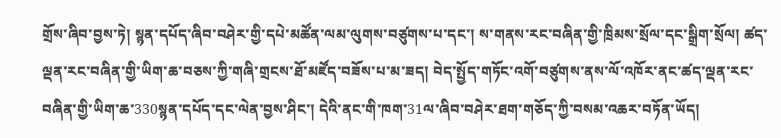གྲོས་ཞིབ་བྱས་ཏེ། སྙན་དཔོད་ཞིབ་བཤེར་གྱི་དཔེ་མཚོན་ལམ་ལུགས་བཙུགས་པ་དང་། ས་གནས་རང་བཞིན་གྱི་ཁྲིམས་སྲོལ་དང་སྒྲིག་སྲོལ། ཚད་ལྡན་རང་བཞིན་གྱི་ཡིག་ཆ་བཅས་ཀྱི་གཞི་གྲངས་ཐོ་མཛོད་བཟོས་པ་མ་ཟད། བེད་སྤྱོད་གཏོང་འགོ་བཙུགས་ནས་ལོ་འཁོར་ནང་ཚད་ལྡན་རང་བཞིན་གྱི་ཡིག་ཆ་330སྙན་དཔོད་དང་ལེན་བྱས་ཤིང་། དེའི་ནང་གི་ཁག་31ལ་ཞིབ་བཤེར་ཐག་གཅོད་ཀྱི་བསམ་འཆར་བཏོན་ཡོད།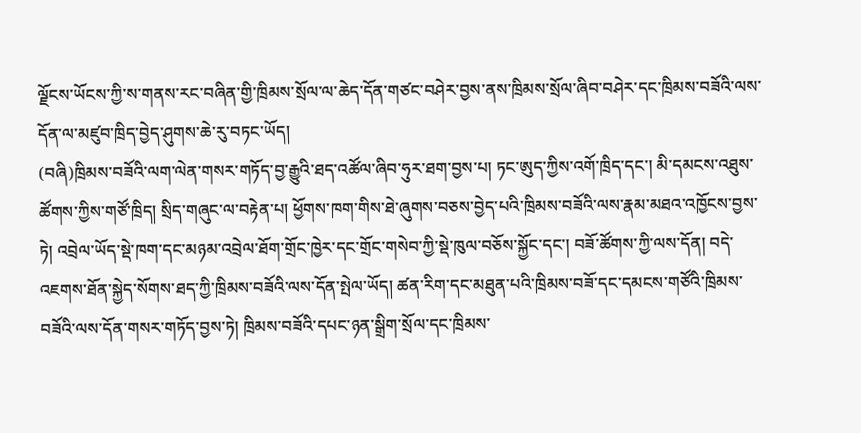ལྗོངས་ཡོངས་ཀྱི་ས་གནས་རང་བཞིན་གྱི་ཁྲིམས་སྲོལ་ལ་ཆེད་དོན་གཙང་བཤེར་བྱས་ནས་ཁྲིམས་སྲོལ་ཞིབ་བཤེར་དང་ཁྲིམས་བཟོའི་ལས་དོན་ལ་མཛུབ་ཁྲིད་བྱེད་ཤུགས་ཆེ་རུ་བཏང་ཡོད།
(བཞི)ཁྲིམས་བཟོའི་ལག་ལེན་གསར་གཏོད་བྱ་རྒྱུའི་ཐད་འཚོལ་ཞིབ་ཧུར་ཐག་བྱས་པ། ཏང་ཨུད་ཀྱིས་འགོ་ཁྲིད་དང་། མི་དམངས་འཐུས་ཚོགས་ཀྱིས་གཙོ་ཁྲིད། སྲིད་གཞུང་ལ་བརྟེན་པ། ཕྱོགས་ཁག་གིས་ཐེ་ཞུགས་བཅས་བྱེད་པའི་ཁྲིམས་བཟོའི་ལས་རྣམ་མཐའ་འཁྱོངས་བྱས་ཏེ། འབྲེལ་ཡོད་སྡེ་ཁག་དང་མཉམ་འབྲེལ་ཐོག་གྲོང་ཁྱེར་དང་གྲོང་གསེབ་ཀྱི་སྡེ་ཁུལ་བཅོས་སྐྱོང་དང་། བཟོ་ཚོགས་ཀྱི་ལས་དོན། བདེ་འཇགས་ཐོན་སྐྱེད་སོགས་ཐད་ཀྱི་ཁྲིམས་བཟོའི་ལས་དོན་སྤེལ་ཡོད། ཚན་རིག་དང་མཐུན་པའི་ཁྲིམས་བཟོ་དང་དམངས་གཙོའི་ཁྲིམས་བཟོའི་ལས་དོན་གསར་གཏོད་བྱས་ཏེ། ཁྲིམས་བཟོའི་དཔང་ཉན་སྒྲིག་སྲོལ་དང་ཁྲིམས་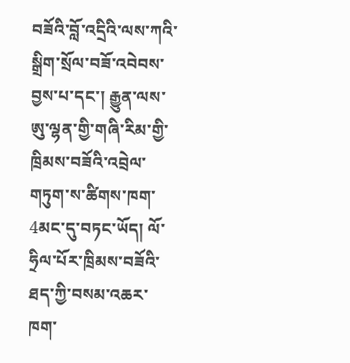བཟོའི་བློ་འདྲིའི་ལས་ཀའི་སྒྲིག་སྲོལ་བཟོ་འབེབས་བྱས་པ་དང་། རྒྱུན་ལས་ཨུ་ལྷན་གྱི་གཞི་རིམ་གྱི་ཁྲིམས་བཟོའི་འབྲེལ་གཏུག་ས་ཚིགས་ཁག་4མང་དུ་བཏང་ཡོད། ལོ་ཧྲིལ་པོར་ཁྲིམས་བཟོའི་ཐད་ཀྱི་བསམ་འཆར་ཁག་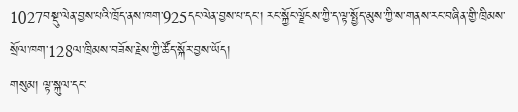1027བསྡུ་ལེན་བྱས་པའི་ཁྲོད་ནས་ཁག་925དང་ལེན་བྱས་པ་དང་། རང་སྐྱོང་ལྗོངས་ཀྱི་ད་ལྟ་སྤྱོད་མུས་ཀྱི་ས་གནས་རང་བཞིན་གྱི་ཁྲིམས་སྲོལ་ཁག་128ལ་ཁྲིམས་བཟོས་རྗེས་ཀྱི་ཚོད་སྐོར་བྱས་ཡོད།
གསུམ། ལྟ་སྐུལ་དང་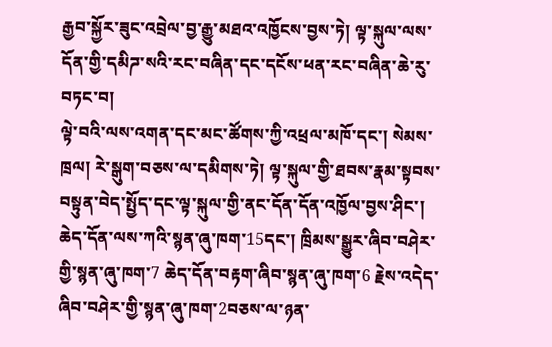རྒྱབ་སྐྱོར་ཟུང་འབྲེལ་བྱ་རྒྱུ་མཐའ་འཁྱོངས་བྱས་ཏེ། ལྟ་སྐུལ་ལས་དོན་གྱི་དམིཌ་སའི་རང་བཞིན་དང་དངོས་ཕན་རང་བཞིན་ཆེ་རུ་བཏང་བ།
ལྟེ་བའི་ལས་འགན་དང་མང་ཚོགས་ཀྱི་འཕྲལ་མཁོ་དང་། སེམས་ཁྲལ། རེ་སྒུག་བཅས་ལ་དམིགས་ཏེ། ལྟ་སྐུལ་གྱི་ཐབས་རྣམ་སྟབས་བསྟུན་བེད་སྤྱོད་དང་ལྟ་སྐུལ་གྱི་ནང་དོན་དོན་འཁྱོལ་བྱས་ཤིང་། ཆེད་དོན་ལས་ཀའི་སྙན་ཞུ་ཁག་15དང་། ཁྲིམས་སྒྱུར་ཞིབ་བཤེར་གྱི་སྙན་ཞུ་ཁག་7 ཆེད་དོན་བརྟག་ཞིབ་སྙན་ཞུ་ཁག་6 རྗེས་འདེད་ཞིབ་བཤེར་གྱི་སྙན་ཞུ་ཁག་2བཅས་ལ་ཉན་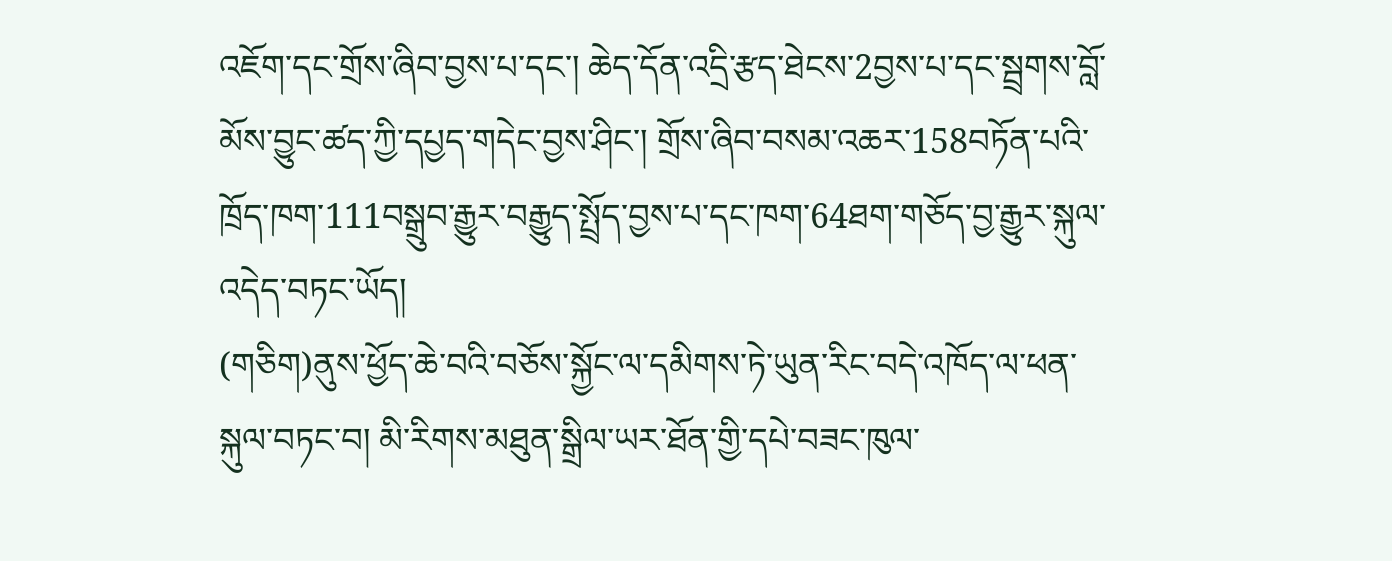འཇོག་དང་གྲོས་ཞིབ་བྱས་པ་དང་། ཆེད་དོན་འདྲི་རྩད་ཐེངས་2བྱས་པ་དང་སྦྲགས་བློ་མོས་བྱུང་ཚད་ཀྱི་དཔྱད་གདེང་བྱས་ཤིང་། གྲོས་ཞིབ་བསམ་འཆར་158བཏོན་པའི་ཁྲོད་ཁག་111བསྒྲུབ་རྒྱུར་བརྒྱུད་སྤྲོད་བྱས་པ་དང་ཁག་64ཐག་གཅོད་བྱ་རྒྱུར་སྐུལ་འདེད་བཏང་ཡོད།
(གཅིག)ནུས་ཕྱོད་ཆེ་བའི་བཅོས་སྐྱོང་ལ་དམིགས་ཏེ་ཡུན་རིང་བདེ་འཁོད་ལ་ཕན་སྐུལ་བཏང་བ། མི་རིགས་མཐུན་སྒྲིལ་ཡར་ཐོན་གྱི་དཔེ་བཟང་ཁུལ་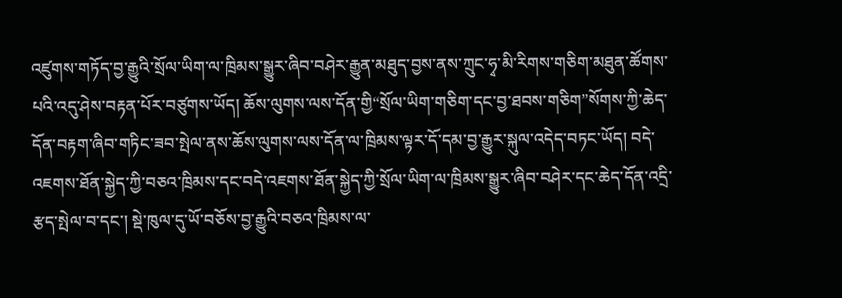འཛུགས་གཏོད་བྱ་རྒྱུའི་སྲོལ་ཡིག་ལ་ཁྲིམས་སྒྱུར་ཞིབ་བཤེར་རྒྱུན་མཐུད་བྱས་ནས་ཀྲུང་ཧྭ་མི་རིགས་གཅིག་མཐུན་ཚོགས་པའི་འདུ་ཤེས་བརྟན་པོར་བཙུགས་ཡོད། ཆོས་ལུགས་ལས་དོན་གྱི“སྲོལ་ཡིག་གཅིག་དང་བྱ་ཐབས་གཅིག”སོགས་ཀྱི་ཆེད་དོན་བརྟག་ཞིབ་གཏིང་ཟབ་སྤེལ་ནས་ཆོས་ལུགས་ལས་དོན་ལ་ཁྲིམས་ལྟར་དོ་དམ་བྱ་རྒྱུར་སྐུལ་འདེད་བཏང་ཡོད། བདེ་འཇགས་ཐོན་སྐྱེད་ཀྱི་བཅའ་ཁྲིམས་དང་བདེ་འཇགས་ཐོན་སྐྱེད་ཀྱི་སྲོལ་ཡིག་ལ་ཁྲིམས་སྒྱུར་ཞིབ་བཤེར་དང་ཆེད་དོན་འདྲི་རྩད་སྤེལ་བ་དང་། སྡེ་ཁུལ་དུ་ཡོ་བཅོས་བྱ་རྒྱུའི་བཅའ་ཁྲིམས་ལ་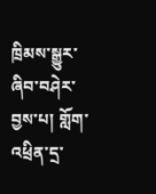ཁྲིམས་སྒྱུར་ཞིབ་བཤེར་བྱས་པ། གློག་འཕྲིན་དྲ་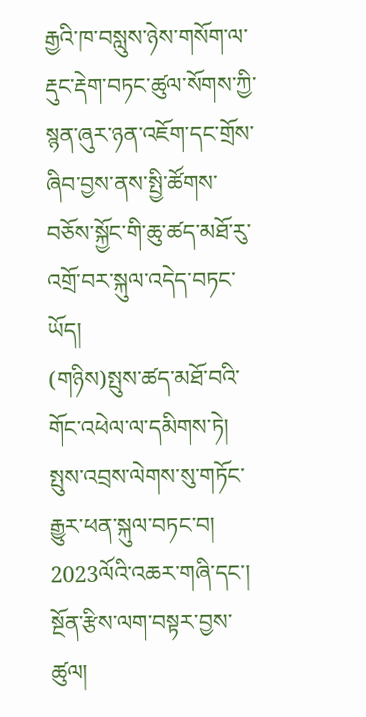རྒྱའི་ཁ་བསླུས་ཉེས་གསོག་ལ་རྡུང་རྡེག་བཏང་ཚུལ་སོགས་ཀྱི་སྙན་ཞུར་ཉན་འཇོག་དང་གྲོས་ཞིབ་བྱས་ནས་སྤྱི་ཚོགས་བཅོས་སྐྱོང་གི་ཆུ་ཚད་མཐོ་རུ་འགྲོ་བར་སྐུལ་འདེད་བཏང་ཡོད།
(གཉིས)སྤུས་ཚད་མཐོ་བའི་གོང་འཕེལ་ལ་དམིགས་ཏེ། སྤུས་འབྲས་ལེགས་སུ་གཏོང་རྒྱུར་ཕན་སྐུལ་བཏང་བ། 2023ལོའི་འཆར་གཞི་དང་། སྔོན་རྩིས་ལག་བསྟར་བྱས་ཚུལ།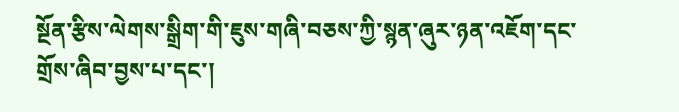སྔོན་རྩིས་ལེགས་སྒྲིག་གི་ཇུས་གཞི་བཅས་ཀྱི་སྙན་ཞུར་ཉན་འཇོག་དང་གྲོས་ཞིབ་བྱས་པ་དང་།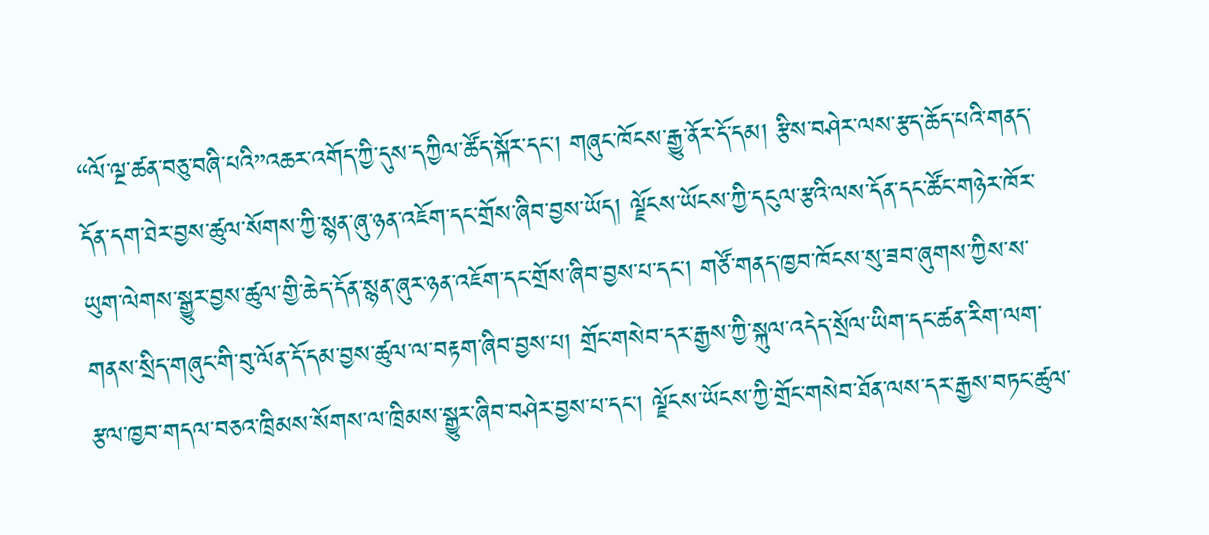“ལོ་ལྔ་ཚན་བཅུ་བཞི་པའི”འཆར་འགོད་ཀྱི་དུས་དཀྱིལ་ཚོད་སྐོར་དང་། གཞུང་ཁོངས་རྒྱུ་ནོར་དོ་དམ། རྩིས་བཤེར་ལས་རྩད་ཆོད་པའི་གནད་དོན་དག་ཐེར་བྱས་ཚུལ་སོགས་ཀྱི་སྙན་ཞུ་ཉན་འཇོག་དང་གྲོས་ཞིབ་བྱས་ཡོད། ལྗོངས་ཡོངས་ཀྱི་དངུལ་རྩའི་ལས་དོན་དང་ཚོང་གཉེར་ཁོར་ཡུག་ལེགས་སྒྱུར་བྱས་ཚུལ་གྱི་ཆེད་དོན་སྙན་ཞུར་ཉན་འཇོག་དང་གྲོས་ཞིབ་བྱས་པ་དང་། གཙོ་གནད་ཁྱབ་ཁོངས་སུ་ཟབ་ཞུགས་ཀྱིས་ས་གནས་སྲིད་གཞུང་གི་བུ་ལོན་དོ་དམ་བྱས་ཚུལ་ལ་བརྟག་ཞིབ་བྱས་པ། གྲོང་གསེབ་དར་རྒྱས་ཀྱི་སྐུལ་འདེད་སྲོལ་ཡིག་དང་ཚན་རིག་ལག་རྩལ་ཁྱབ་གདལ་བཅའ་ཁྲིམས་སོགས་ལ་ཁྲིམས་སྒྱུར་ཞིབ་བཤེར་བྱས་པ་དང་། ལྗོངས་ཡོངས་ཀྱི་གྲོང་གསེབ་ཐོན་ལས་དར་རྒྱས་བཏང་ཚུལ་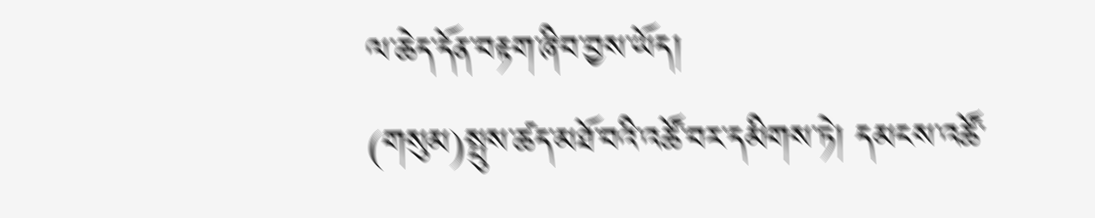ལ་ཆེད་དོན་བརྟག་ཞིབ་བྱས་ཡོད།
(གསུམ)སྤུས་ཚད་མཐོ་བའི་འཚོ་བར་དམིགས་ཏེ། དམངས་འཚོ་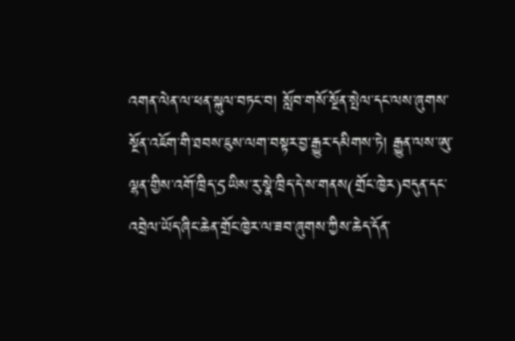འགན་ལེན་ལ་ཕན་སྐུལ་བཏང་བ། སློབ་གསོ་སྔོན་སྤེལ་དང་ལས་ཞུགས་སྔོན་འཇོག་གི་ཐབས་ཇུས་ལག་བསྟར་བྱ་རྒྱུར་དམིགས་ཏེ། རྒྱུན་ལས་ཨུ་ལྷན་གྱིས་འགོ་ཁྲིད་5ཡིས་རུ་སྣེ་ཁྲིད་དེ་ས་གནས(གྲོང་ཁྱེར)བདུན་དང་འབྲེལ་ཡོད་ཞིང་ཆེན་གྲོང་ཁྱེར་ལ་ཟབ་ཞུགས་ཀྱིས་ཆེད་དོན་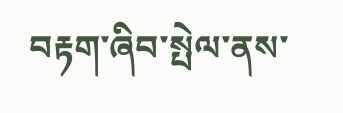བརྟག་ཞིབ་སྤེལ་ནས་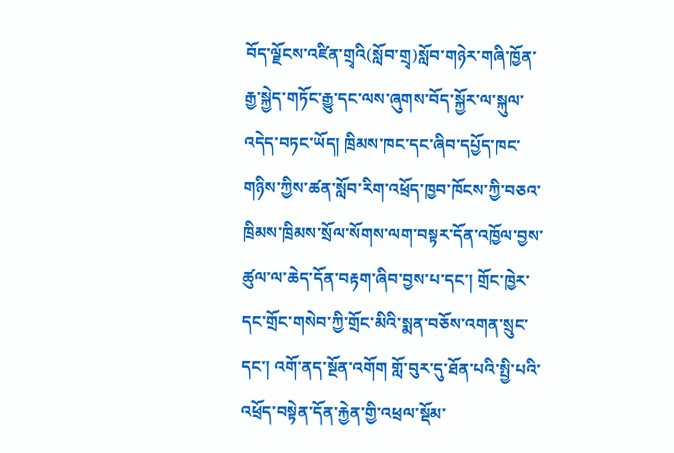བོད་ལྗོངས་འཛིན་གྲྭའི(སློབ་གྲྭ)སློབ་གཉེར་གཞི་ཁྱོན་རྒྱ་སྐྱེད་གཏོང་རྒྱུ་དང་ལས་ཞུགས་བོད་སྐྱོར་ལ་སྐུལ་འདེད་བཏང་ཡོད། ཁྲིམས་ཁང་དང་ཞིབ་དཔྱོད་ཁང་གཉིས་ཀྱིས་ཚན་སློབ་རིག་འཕྲོད་ཁྱབ་ཁོངས་ཀྱི་བཅའ་ཁྲིམས་ཁྲིམས་སྲོལ་སོགས་ལག་བསྟར་དོན་འཁྱོལ་བྱས་ཚུལ་ལ་ཆེད་དོན་བརྟག་ཞིབ་བྱས་པ་དང་། གྲོང་ཁྱེར་དང་གྲོང་གསེབ་ཀྱི་གྲོང་མིའི་སྨན་བཅོས་འགན་སྲུང་དང་། འགོ་ནད་སྔོན་འགོག གློ་བུར་དུ་ཐོན་པའི་སྤྱི་པའི་འཕྲོད་བསྟེན་དོན་རྐྱེན་གྱི་འཕྲལ་སྡོམ་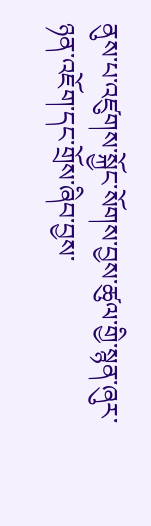ནུས་པ་འཛུགས་སྐྱོང་སོགས་བྱས་ཚུལ་གྱི་སྙན་ཞུར་ཉན་འཇོག་དང་གྲོས་ཞིབ་བྱས་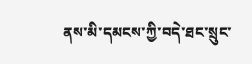ནས་མི་དམངས་ཀྱི་བདེ་ཐང་སྲུང་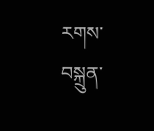རགས་བསྐྲུན་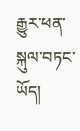རྒྱུར་ཕན་སྐུལ་བཏང་ཡོད།